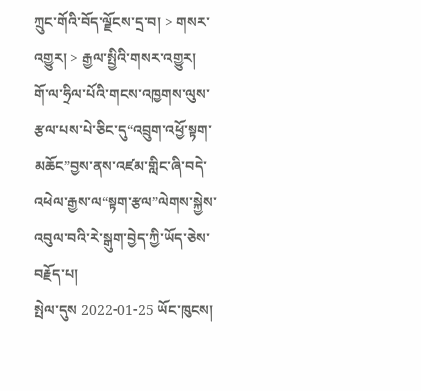ཀྲུང་གོའི་བོད་ལྗོངས་དྲ་བ། > གསར་འགྱུར། > རྒྱལ་སྤྱིའི་གསར་འགྱུར།
གོ་ལ་ཧྲིལ་པོའི་གངས་འཁྱགས་ལུས་རྩལ་པས་པེ་ཅིང་དུ“འབྲུག་འཕྱོ་སྟག་མཆོང”བྱས་ནས་འཛམ་གླིང་ཞི་བདེ་འཕེལ་རྒྱས་ལ“སྟག་རྩལ”ལེགས་སྐྱེས་འབུལ་བའི་རེ་སྒུག་བྱེད་ཀྱི་ཡོད་ཅེས་བརྗོད་པ།
སྤེལ་དུས 2022-01-25 ཡོང་ཁུངས།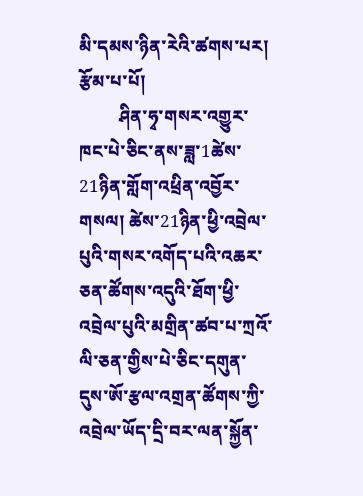མི་དམས་ཉིན་རེའི་ཚགས་པར། རྩོམ་པ་པོ།
         ཤིན་ཧྭ་གསར་འགྱུར་ཁང་པེ་ཅིང་ནས་ཟླ་1ཚེས་21ཉིན་གློག་འཕྲིན་འབྱོར་གསལ། ཚེས་21ཉིན་ཕྱི་འབྲེལ་པུའི་གསར་འགོད་པའི་འཆར་ཅན་ཚོགས་འདུའི་ཐོག་ཕྱི་འབྲེལ་པུའི་མགྲིན་ཚབ་པ་ཀྲའོ་ལི་ཅན་གྱིས་པེ་ཅིང་དགུན་དུས་ཨོ་རྩལ་འགྲན་ཚོགས་ཀྱི་འབྲེལ་ཡོད་དྲི་བར་ལན་སྐྱོན་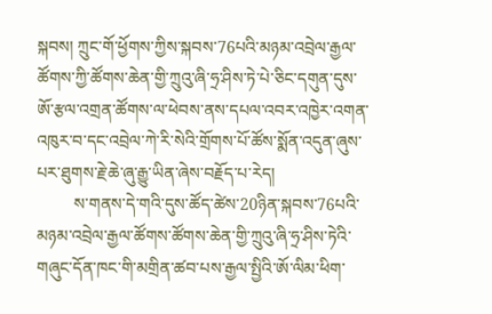སྐབས། ཀྲུང་གོ་ཕྱོགས་ཀྱིས་སྐབས་76པའི་མཉམ་འབྲེལ་རྒྱལ་ཚོགས་ཀྱི་ཚོགས་ཆེན་གྱི་ཀྲུའུ་ཞི་ཧྲ་ཤིས་ཏེ་པེ་ཅིང་དགུན་དུས་ཨོ་རྩལ་འགྲན་ཚོགས་ལ་ཕེབས་ནས་དཔལ་འབར་འཁྱེར་འགན་འཁུར་བ་དང་འབྲེལ་ཀེ་རི་སེའི་གྲོགས་པོ་ཚོས་སྨོན་འདུན་ཞུས་པར་ཐུགས་རྗེ་ཆེ་ཞུ་རྒྱུ་ཡིན་ཞེས་བརྗོད་པ་རེད།
         ས་གནས་དེ་གའི་དུས་ཚོད་ཚེས་20ཉིན་སྐབས་76པའི་མཉམ་འབྲེལ་རྒྱལ་ཚོགས་ཚོགས་ཆེན་གྱི་ཀྲུའུ་ཞི་ཧྲ་ཤིས་ཏེའི་གཞུང་དོན་ཁང་གི་མགྲིན་ཚབ་པས་རྒྱལ་སྤྱིའི་ཨོ་ལིམ་ཕིག་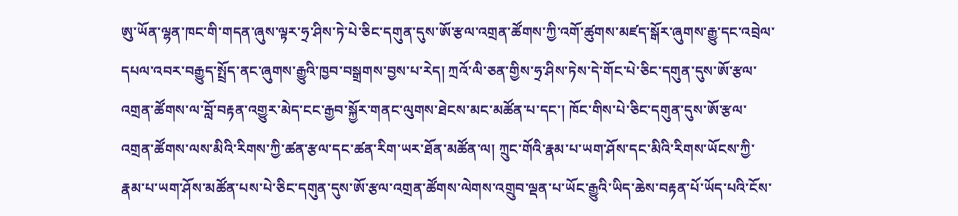ཨུ་ཡོན་ལྷན་ཁང་གི་གདན་ཞུས་ལྟར་ཧྲ་ཤིས་ཏེ་པེ་ཅིང་དགུན་དུས་ཨོ་རྩལ་འགྲན་ཚོགས་ཀྱི་འགོ་ཚུགས་མཛད་སྒོར་ཞུགས་རྒྱུ་དང་འབྲེལ་དཔལ་འབར་བརྒྱུད་སྤྲོད་ནང་ཞུགས་རྒྱུའི་ཁྱབ་བསྒྲགས་བྱས་པ་རེད། ཀྲའོ་ལི་ཅན་གྱིས་ཧྲ་ཤིས་ཏེས་དེ་གོང་པེ་ཅིང་དགུན་དུས་ཨོ་རྩལ་འགྲན་ཚོགས་ལ་བློ་བརྟན་འགྱུར་མེད་ངང་རྒྱབ་སྐྱོར་གནང་ལུགས་ཐེངས་མང་མཚོན་པ་དང་། ཁོང་གིས་པེ་ཅིང་དགུན་དུས་ཨོ་རྩལ་འགྲན་ཚོགས་ལས་མིའི་རིགས་ཀྱི་ཚན་རྩལ་དང་ཚན་རིག་ཡར་ཐོན་མཚོན་ལ། ཀྲུང་གོའི་རྣམ་པ་ཡག་ཤོས་དང་མིའི་རིགས་ཡོངས་ཀྱི་རྣམ་པ་ཡག་ཤོས་མཚོན་པས་པེ་ཅིང་དགུན་དུས་ཨོ་རྩལ་འགྲན་ཚོགས་ལེགས་འགྲུབ་ལྡན་པ་ཡོང་རྒྱུའི་ཡིད་ཆེས་བརྟན་པོ་ཡོད་པའི་ངོས་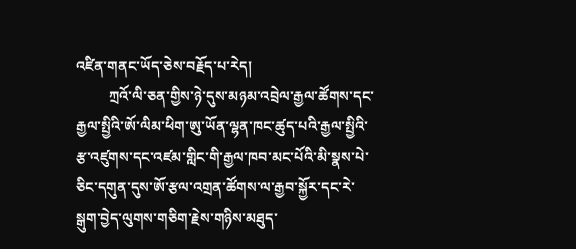འཛིན་གནང་ཡོད་ཅེས་བརྗོད་པ་རེད།
         ཀྲའོ་ལི་ཅན་གྱིས་ཉེ་དུས་མཉམ་འབྲེལ་རྒྱལ་ཚོགས་དང་རྒྱལ་སྤྱིའི་ཨོ་ལིམ་ཕིག་ཨུ་ཡོན་ལྷན་ཁང་ཚུད་པའི་རྒྱལ་སྤྱིའི་རྩ་འཛུགས་དང་འཛམ་གླིང་གི་རྒྱལ་ཁབ་མང་པོའི་མི་སྣས་པེ་ཅིང་དགུན་དུས་ཨོ་རྩལ་འགྲན་ཚོགས་ལ་རྒྱབ་སྐྱོར་དང་རེ་སྒུག་བྱེད་ལུགས་གཅིག་རྗེས་གཉིས་མཐུད་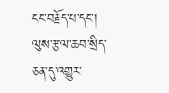ངང་བརྗོད་པ་དང་། ལུས་རྩལ་ཆབ་སྲིད་ཅན་དུ་འགྱུར་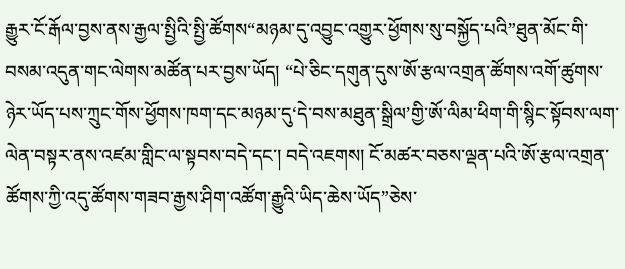རྒྱུར་ངོ་རྒོལ་བྱས་ནས་རྒྱལ་སྤྱིའི་སྤྱི་ཚོགས“མཉམ་དུ་འབྱུང་འགྱུར་ཕྱོགས་སུ་བསྐྱོད་པའི”ཐུན་མོང་གི་བསམ་འདུན་གང་ལེགས་མཚོན་པར་བྱས་ཡོད། “པེ་ཅིང་དགུན་དུས་ཨོ་རྩལ་འགྲན་ཚོགས་འགོ་ཚུགས་ཉེར་ཡོད་པས་ཀྲུང་གོས་ཕྱོགས་ཁག་དང་མཉམ་དུ‘དེ་བས་མཐུན་སྒྲིལ’གྱི་ཨོ་ལིམ་ཕིག་གི་སྙིང་སྟོབས་ལག་ལེན་བསྟར་ནས་འཛམ་གླིང་ལ་སྟབས་བདེ་དང་། བདེ་འཇགས། ངོ་མཚར་བཅས་ལྡན་པའི་ཨོ་རྩལ་འགྲན་ཚོགས་ཀྱི་འདུ་ཚོགས་གཟབ་རྒྱས་ཤིག་འཚོག་རྒྱུའི་ཡིད་ཆེས་ཡོད”ཅེས་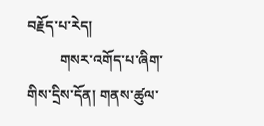བརྗོད་པ་རེད།
         གསར་འགོད་པ་ཞིག་གིས་དྲིས་དོན། གནས་ཚུལ་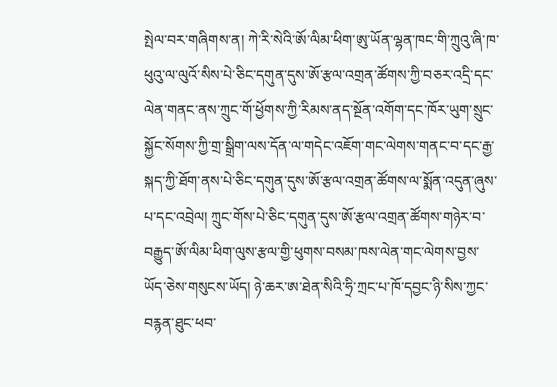སྤེལ་བར་གཞིགས་ན། ཀེ་རི་སེའི་ཨོ་ལིམ་ཕིག་ཨུ་ཡོན་ལྷན་ཁང་གི་ཀྲུའུ་ཞི་ཁ་ཕུའུ་ལ་ལུའོ་སིས་པེ་ཅིང་དགུན་དུས་ཨོ་རྩལ་འགྲན་ཚོགས་ཀྱི་བཅར་འདྲི་དང་ལེན་གནང་ནས་ཀྲུང་གོ་ཕྱོགས་ཀྱི་རིམས་ནད་སྔོན་འགོག་དང་ཁོར་ཡུག་སྲུང་སྐྱོང་སོགས་ཀྱི་གྲ་སྒྲིག་ལས་དོན་ལ་གདེང་འཇོག་གང་ལེགས་གནང་བ་དང་རྒྱ་སྐད་ཀྱི་ཐོག་ནས་པེ་ཅིང་དགུན་དུས་ཨོ་རྩལ་འགྲན་ཚོགས་ལ་སྨོན་འདུན་ཞུས་པ་དང་འབྲེལ། ཀྲུང་གོས་པེ་ཅིང་དགུན་དུས་ཨོ་རྩལ་འགྲན་ཚོགས་གཉེར་བ་བརྒྱུད་ཨོ་ལིམ་ཕིག་ལུས་རྩལ་གྱི་ཕུགས་བསམ་ཁས་ལེན་གང་ལེགས་བྱས་ཡོད་ཅེས་གསུངས་ཡོད། ཉེ་ཆར་ཨ་ཐེན་སིའི་ཧྲི་ཀྲང་པ་ཁོ་དབྱང་ཉི་སིས་ཀྱང་བརྙན་ཐུང་ཕབ་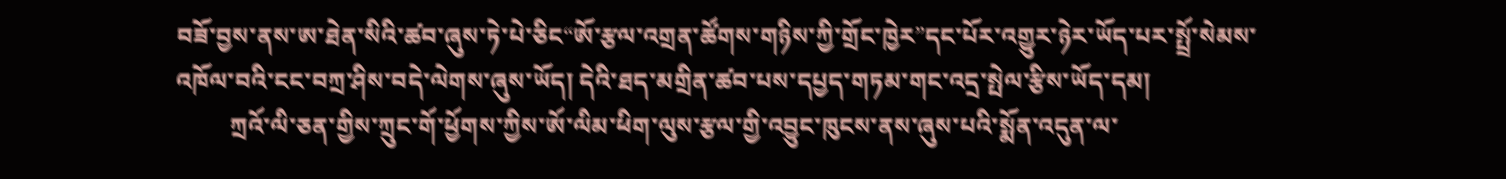བཟོ་བྱས་ནས་ཨ་ཐེན་སིའི་ཚབ་ཞུས་ཏེ་པེ་ཅིང“ཨོ་རྩལ་འགྲན་ཚོགས་གཉིས་ཀྱི་གྲོང་ཁྱེར”དང་པོར་འགྱུར་ཉེར་ཡོད་པར་སྤྲོ་སེམས་འཁོལ་བའི་ངང་བཀྲ་ཤིས་བདེ་ལེགས་ཞུས་ཡོད། དེའི་ཐད་མགྲིན་ཚབ་པས་དཔྱད་གཏམ་གང་འདྲ་སྤེལ་རྩིས་ཡོད་དམ།
         ཀྲའོ་ལི་ཅན་གྱིས་ཀྲུང་གོ་ཕྱོགས་ཀྱིས་ཨོ་ལིམ་ཕིག་ལུས་རྩལ་གྱི་འབྱུང་ཁུངས་ནས་ཞུས་པའི་སྨོན་འདུན་ལ་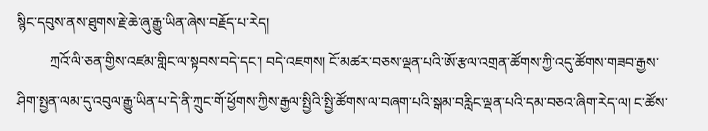སྙིང་དབུས་ནས་ཐུགས་རྗེ་ཆེ་ཞུ་རྒྱུ་ཡིན་ཞེས་བརྗོད་པ་རེད།
         ཀྲའོ་ལི་ཅན་གྱིས་འཛམ་གླིང་ལ་སྟབས་བདེ་དང་། བདེ་འཇགས། ངོ་མཚར་བཅས་ལྡན་པའི་ཨོ་རྩལ་འགྲན་ཚོགས་ཀྱི་འདུ་ཚོགས་གཟབ་རྒྱས་ཤིག་སྤྱན་ལམ་དུ་འབུལ་རྒྱུ་ཡིན་པ་དེ་ནི་ཀྲུང་གོ་ཕྱོགས་ཀྱིས་རྒྱལ་སྤྱིའི་སྤྱི་ཚོགས་ལ་བཞག་པའི་སྒམ་བརླིང་ལྡན་པའི་དམ་བཅའ་ཞིག་རེད་ལ། ང་ཚོས་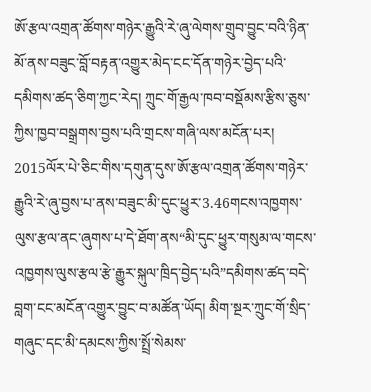ཨོ་རྩལ་འགྲན་ཚོགས་གཉེར་རྒྱུའི་རེ་ཞུ་ལེགས་གྲུབ་བྱུང་བའི་ཉིན་མོ་ནས་བཟུང་བློ་བརྟན་འགྱུར་མེད་ངང་དོན་གཉེར་བྱེད་པའི་དམིགས་ཚད་ཅིག་ཀྱང་རེད། ཀྲུང་གོ་རྒྱལ་ཁབ་བསྡོམས་རྩིས་ཅུས་ཀྱིས་ཁྱབ་བསྒྲགས་བྱས་པའི་གྲངས་གཞི་ལས་མངོན་པར། 2015ལོར་པེ་ཅིང་གིས་དགུན་དུས་ཨོ་རྩལ་འགྲན་ཚོགས་གཉེར་རྒྱུའི་རེ་ཞུ་བྱས་པ་ནས་བཟུང་མི་དུང་ཕྱུར་3.46གངས་འཁྱགས་ལུས་རྩལ་ནང་ཞུགས་པ་དེ་ཐོག་ནས“མི་དུང་ཕྱུར་གསུམ་ལ་གངས་འཁྱགས་ལུས་རྩལ་རྩེ་རྒྱུར་སྐུལ་ཁྲིད་བྱེད་པའི”དམིགས་ཚད་བདེ་བླག་ངང་མངོན་འགྱུར་བྱུང་བ་མཚོན་ཡོད། མིག་སྔར་ཀྲུང་གོ་སྲིད་གཞུང་དང་མི་དམངས་ཀྱིས་སྤྲོ་སེམས་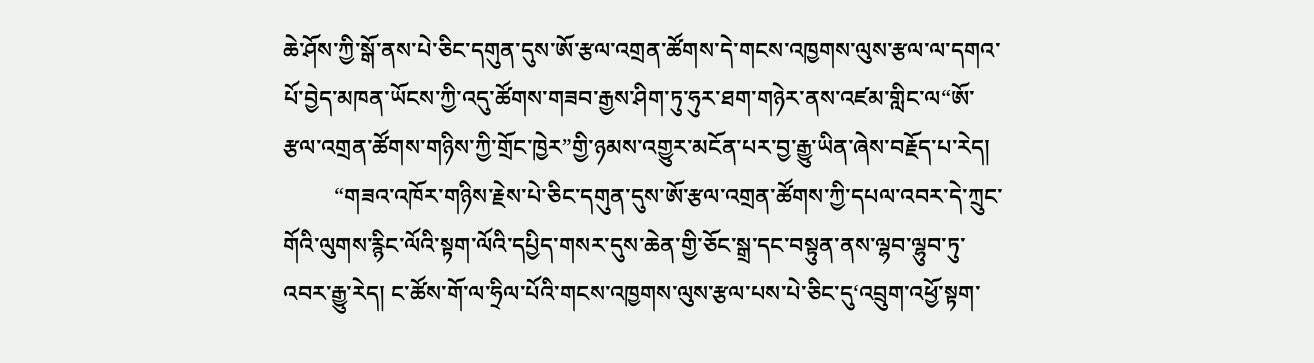ཆེ་ཤོས་ཀྱི་སྒོ་ནས་པེ་ཅིང་དགུན་དུས་ཨོ་རྩལ་འགྲན་ཚོགས་དེ་གངས་འཁྱགས་ལུས་རྩལ་ལ་དགའ་པོ་བྱེད་མཁན་ཡོངས་ཀྱི་འདུ་ཚོགས་གཟབ་རྒྱས་ཤིག་ཏུ་ཧུར་ཐག་གཉེར་ནས་འཛམ་གླིང་ལ“ཨོ་རྩལ་འགྲན་ཚོགས་གཉིས་ཀྱི་གྲོང་ཁྱེར”གྱི་ཉམས་འགྱུར་མངོན་པར་བྱ་རྒྱུ་ཡིན་ཞེས་བརྗོད་པ་རེད།
         “གཟའ་འཁོར་གཉིས་རྗེས་པེ་ཅིང་དགུན་དུས་ཨོ་རྩལ་འགྲན་ཚོགས་ཀྱི་དཔལ་འབར་དེ་ཀྲུང་གོའི་ལུགས་རྙིང་ལོའི་སྟག་ལོའི་དཔྱིད་གསར་དུས་ཆེན་གྱི་ཅོང་སྒྲ་དང་བསྟུན་ནས་ལྷབ་ལྷུབ་ཏུ་འབར་རྒྱུ་རེད། ང་ཚོས་གོ་ལ་ཧྲིལ་པོའི་གངས་འཁྱགས་ལུས་རྩལ་པས་པེ་ཅིང་དུ‘འབྲུག་འཕྱོ་སྟག་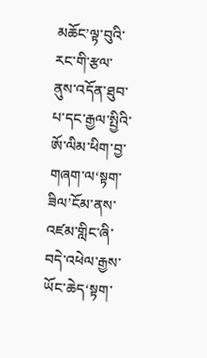མཆོང’ལྟ་བུའི་རང་གི་རྩལ་ནུས་འདོན་ཐུབ་པ་དང་རྒྱལ་སྤྱིའི་ཨོ་ལིམ་ཕིག་བྱ་གཞག་ལ‘སྟག་ཟིལ’ངོམ་ནས་འཛམ་གླིང་ཞི་བདེ་འཕེལ་རྒྱས་ཡོང་ཆེད‘སྟག་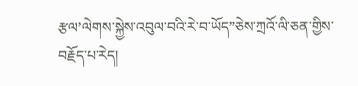རྩལ’ལེགས་སྐྱེས་འབུལ་བའི་རེ་བ་ཡོད”ཅེས་ཀྲའོ་ལི་ཅན་གྱིས་བརྗོད་པ་རེད།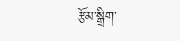རྩོམ་སྒྲིག་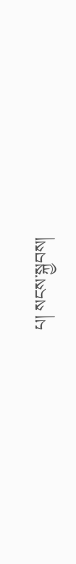པ། སངས་སྐྱབས།